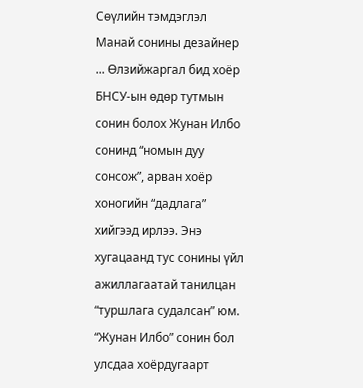Сөүлийн тэмдэглэл
Манай сонины дезайнер ... Өлзийжаргал бид хоёр БНСУ-ын өдөр тутмын сонин болох Жунан Илбо сонинд “номын дуу сонсож”, арван хоёр хоногийн “дадлага” хийгээд ирлээ. Энэ хугацаанд тус сонины үйл ажиллагаатай танилцан “туршлага судалсан” юм. “Жунан Илбо” сонин бол улсдаа хоёрдугаарт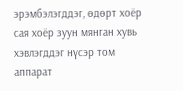эрэмбэлэгддэг, өдөрт хоёр сая хоёр зуун мянган хувь хэвлэгддэг нүсэр том аппарат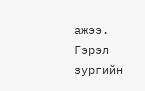ажээ.
Гэрэл зургийн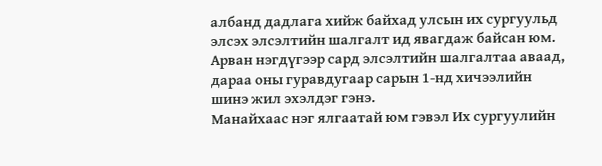албанд дадлага хийж байхад улсын их сургуульд элсэх элсэлтийн шалгалт ид явагдаж байсан юм. Арван нэгдүгээр сард элсэлтийн шалгалтаа аваад, дараа оны гуравдугаар сарын 1-нд хичээлийн шинэ жил эхэлдэг гэнэ.
Манайхаас нэг ялгаатай юм гэвэл Их сургуулийн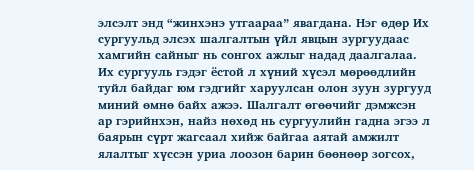элсэлт энд “жинхэнэ утгаараа” явагдана. Нэг өдөр Их сургуульд элсэх шалгалтын үйл явцын зургуудаас хамгийн сайныг нь сонгох ажлыг надад даалгалаа. Их сургууль гэдэг ёстой л хүний хүсэл мөрөөдлийн туйл байдаг юм гэдгийг харуулсан олон зуун зургууд миний өмнө байх ажээ. Шалгалт өгөөчийг дэмжсэн ар гэрийнхэн, найз нөхөд нь сургуулийн гадна эгээ л баярын сүрт жагсаал хийж байгаа аятай амжилт ялалтыг хүссэн уриа лоозон барин бөөнөөр зогсох,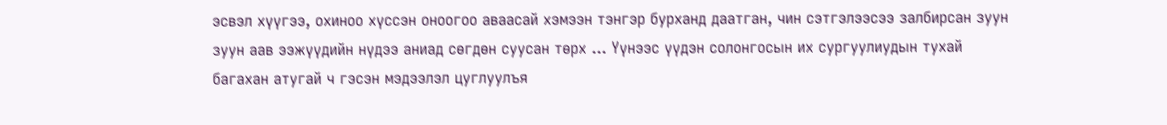эсвэл хүүгээ, охиноо хүссэн оноогоо аваасай хэмээн тэнгэр бурханд даатган, чин сэтгэлээсээ залбирсан зуун зуун аав ээжүүдийн нүдээ аниад сөгдөн суусан төрх ... Үүнээс үүдэн солонгосын их сургуулиудын тухай багахан атугай ч гэсэн мэдээлэл цуглуулъя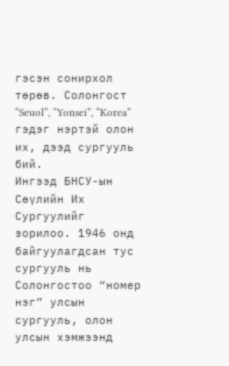гэсэн сонирхол төрөв. Солонгост “Seuol”, “Yonsei”, “Korea” гэдэг нэртэй олон их, дээд сургууль бий.
Ингээд БНСУ-ын Сөүлийн Их Сургуулийг зорилоо. 1946 онд байгуулагдсан тус сургууль нь Солонгостоо “номер нэг” улсын сургууль, олон улсын хэмжээнд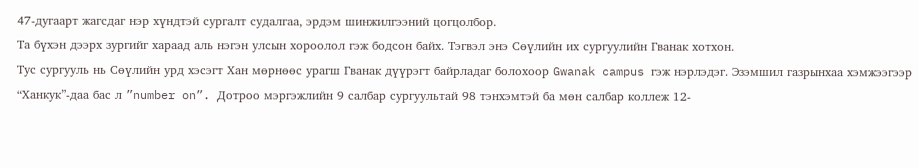47-дугаарт жагсдаг нэр хүндтэй сургалт судалгаа, эрдэм шинжилгээний цогцолбор.
Та бүхэн дээрх зургийг хараад аль нэгэн улсын хороолол гэж бодсон байх. Тэгвэл энэ Сөүлийн их сургуулийн Гванак хотхон.
Тус сургууль нь Сөүлийн урд хэсэгт Хан мөрнөөс урагш Гванак дүүрэгт байрладаг болохоор Gwanak campus гэж нэрлэдэг. Эзэмшил газрынхаа хэмжээгээр “Ханкук”-даа бас л ”number on”. Дотроо мэргэжлийн 9 салбар сургуультай 98 тэнхэмтэй ба мөн салбар коллеж 12-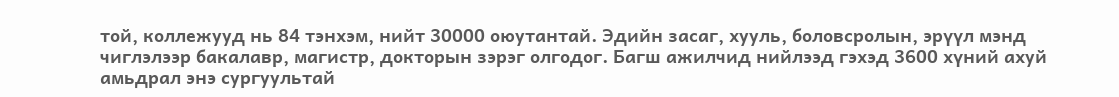той, коллежууд нь 84 тэнхэм, нийт 30000 оюутантай. Эдийн засаг, хууль, боловсролын, эрүүл мэнд чиглэлээр бакалавр, магистр, докторын зэрэг олгодог. Багш ажилчид нийлээд гэхэд 3600 хүний ахуй амьдрал энэ сургуультай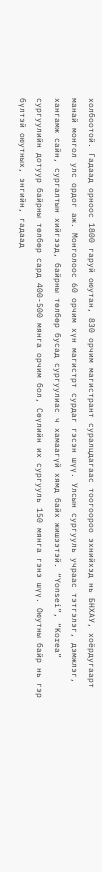холбоотой. Гадаад орноос 1800 гаруй оюутан, 830 орчим магистрант суралцдагаас тоогоороо эхнийхэд нь БНХАУ, хоёрдугаарт манай монгол улс ордог аж. Монголоос 60 орчим хүн магистрт сурдаг гэсэн шүү. Улсын сургууль учраас тэтгэлэг, дэмжлэг, хангамж сайн, сургалтын хийгээд, байрны төлбөр бусад сургуулиас ч хамаагүй хямд байх жишээтэй. “Yonsei”, “Korea” сургуулийн дотуур байрны төлбөр сард 400-500 мянга орчим бол, Сөүлийн их сургууль 150 мянга гэнэ шүү. Оюутны байр нь гэр бүлтэй оюутных, энгийн, гадаад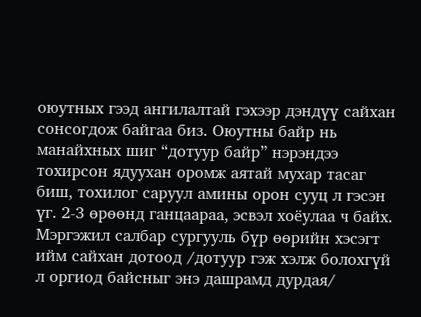оюутных гээд ангилалтай гэхээр дэндүү сайхан сонсогдож байгаа биз. Оюутны байр нь манайхных шиг “дотуур байр” нэрэндээ тохирсон ядуухан оромж аятай мухар тасаг биш, тохилог саруул амины орон сууц л гэсэн үг. 2-3 өрөөнд ганцаараа, эсвэл хоёулаа ч байх. Мэргэжил салбар сургууль бүр өөрийн хэсэгт ийм сайхан дотоод /дотуур гэж хэлж болохгүй л оргиод байсныг энэ дашрамд дурдая/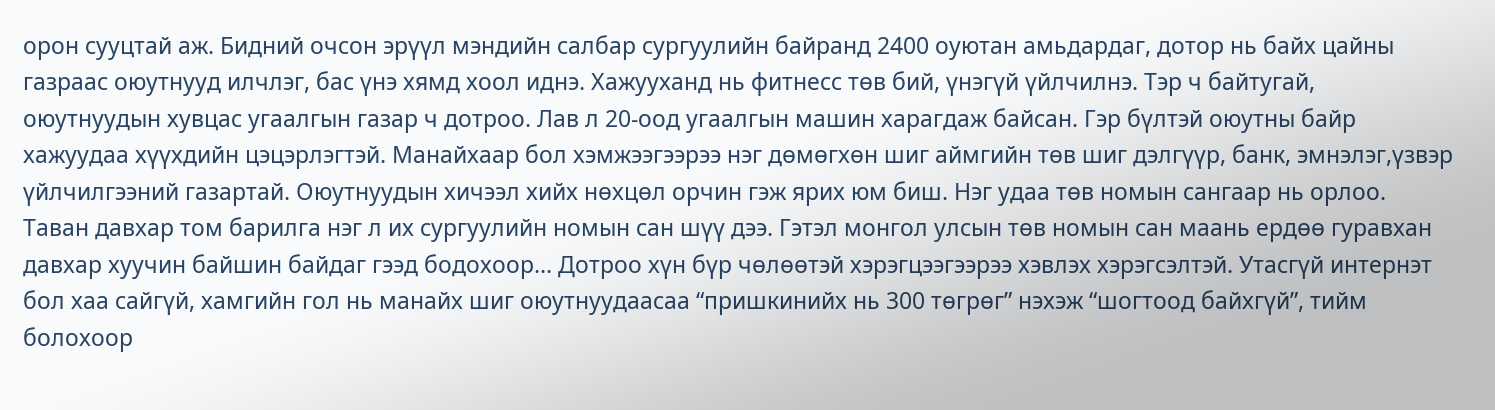орон сууцтай аж. Бидний очсон эрүүл мэндийн салбар сургуулийн байранд 2400 оуютан амьдардаг, дотор нь байх цайны газраас оюутнууд илчлэг, бас үнэ хямд хоол иднэ. Хажууханд нь фитнесс төв бий, үнэгүй үйлчилнэ. Тэр ч байтугай, оюутнуудын хувцас угаалгын газар ч дотроо. Лав л 20-оод угаалгын машин харагдаж байсан. Гэр бүлтэй оюутны байр хажуудаа хүүхдийн цэцэрлэгтэй. Манайхаар бол хэмжээгээрээ нэг дөмөгхөн шиг аймгийн төв шиг дэлгүүр, банк, эмнэлэг,үзвэр үйлчилгээний газартай. Оюутнуудын хичээл хийх нөхцөл орчин гэж ярих юм биш. Нэг удаа төв номын сангаар нь орлоо. Таван давхар том барилга нэг л их сургуулийн номын сан шүү дээ. Гэтэл монгол улсын төв номын сан маань ердөө гуравхан давхар хуучин байшин байдаг гээд бодохоор... Дотроо хүн бүр чөлөөтэй хэрэгцээгээрээ хэвлэх хэрэгсэлтэй. Утасгүй интернэт бол хаа сайгүй, хамгийн гол нь манайх шиг оюутнуудаасаа “пришкинийх нь 300 төгрөг” нэхэж “шогтоод байхгүй”, тийм болохоор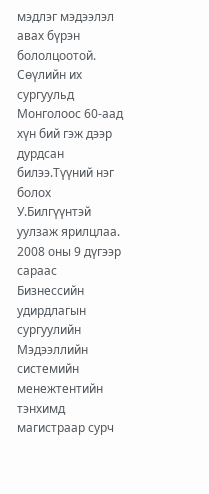мэдлэг мэдээлэл авах бүрэн бололцоотой. Сөүлийн их сургуульд Монголоос 60-аад хүн бий гэж дээр дурдсан билээ.Түүний нэг болох У.Билгүүнтэй уулзаж ярилцлаа.
2008 оны 9 дүгээр сараас Бизнессийн удирдлагын сургуулийн Мэдээллийн системийн менежтентийн тэнхимд магистраар сурч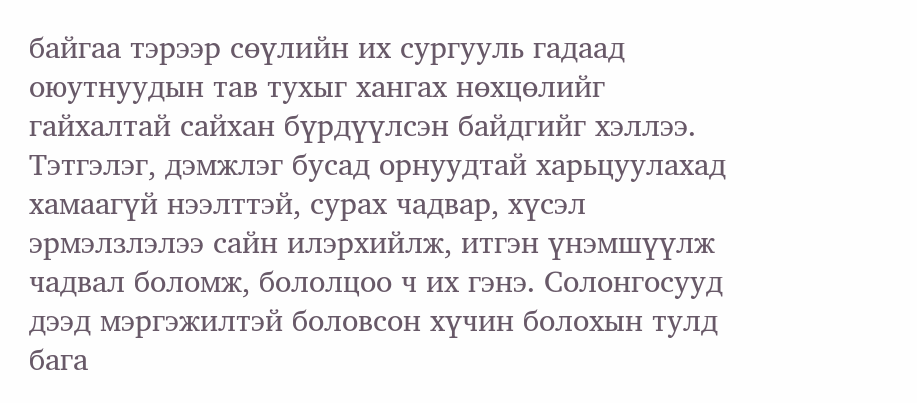байгаа тэрээр сөүлийн их сургууль гадаад оюутнуудын тав тухыг хангах нөхцөлийг гайхалтай сайхан бүрдүүлсэн байдгийг хэллээ. Тэтгэлэг, дэмжлэг бусад орнуудтай харьцуулахад хамаагүй нээлттэй, сурах чадвар, хүсэл эрмэлзлэлээ сайн илэрхийлж, итгэн үнэмшүүлж чадвал боломж, бололцоо ч их гэнэ. Солонгосууд дээд мэргэжилтэй боловсон хүчин болохын тулд бага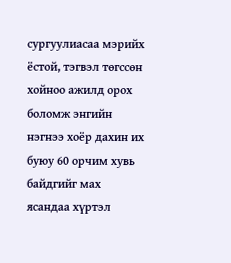сургуулиасаа мэрийх ёстой, тэгвэл төгссөн хойноо ажилд орох боломж энгийн нэгнээ хоёр дахин их буюу 60 орчим хувь байдгийг мах ясандаа хүртэл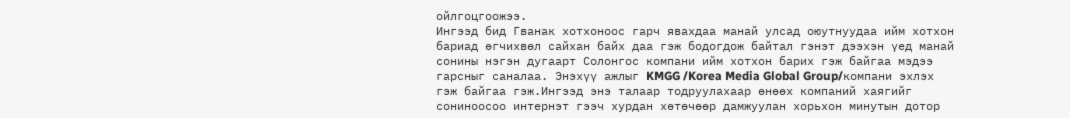ойлгоцгоожээ.
Ингээд бид Гванак хотхоноос гарч явахдаа манай улсад оюутнуудаа ийм хотхон бариад өгчихвөл сайхан байх даа гэж бодогдож байтал гэнэт дээхэн үед манай сонины нэгэн дугаарт Солонгос компани ийм хотхон барих гэж байгаа мэдээ гарсныг саналаа. Энэхүү ажлыг KMGG /Korea Media Global Group/компани эхлэх гэж байгаа гэж.Ингээд энэ талаар тодруулахаар өнөөх компаний хаягийг сониноосоо интернэт гээч хурдан хөтөчөөр дамжуулан хорьхон минутын дотор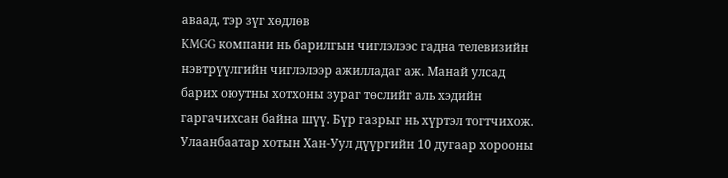аваад, тэр зүг хөдлөв
KMGG компани нь барилгын чиглэлээс гадна телевизийн нэвтрүүлгийн чиглэлээр ажилладаг аж. Манай улсад барих оюутны хотхоны зураг төслийг аль хэдийн гаргачихсан байна шүү. Бүр газрыг нь хүртэл тогтчихож. Улаанбаатар хотын Хан-Уул дүүргийн 10 дугаар хорооны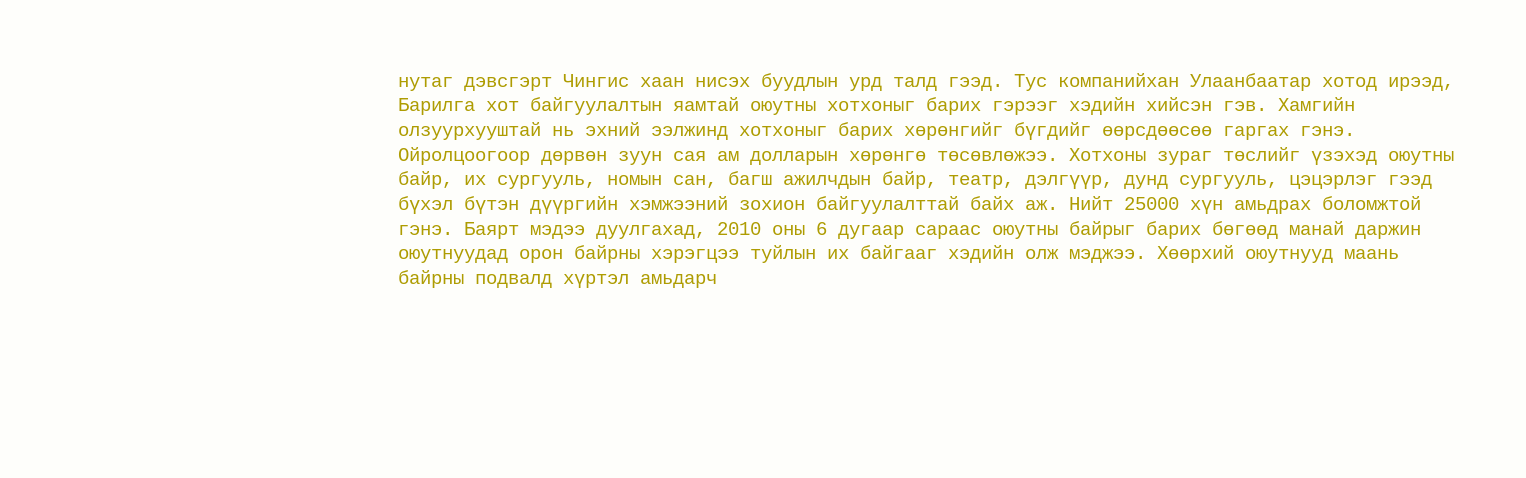нутаг дэвсгэрт Чингис хаан нисэх буудлын урд талд гээд. Тус компанийхан Улаанбаатар хотод ирээд, Барилга хот байгуулалтын яамтай оюутны хотхоныг барих гэрээг хэдийн хийсэн гэв. Хамгийн олзуурхууштай нь эхний ээлжинд хотхоныг барих хөрөнгийг бүгдийг өөрсдөөсөө гаргах гэнэ. Ойролцоогоор дөрвөн зуун сая ам долларын хөрөнгө төсөвлөжээ. Хотхоны зураг төслийг үзэхэд оюутны байр, их сургууль, номын сан, багш ажилчдын байр, театр, дэлгүүр, дунд сургууль, цэцэрлэг гээд бүхэл бүтэн дүүргийн хэмжээний зохион байгуулалттай байх аж. Нийт 25000 хүн амьдрах боломжтой гэнэ. Баярт мэдээ дуулгахад, 2010 оны 6 дугаар сараас оюутны байрыг барих бөгөөд манай даржин оюутнуудад орон байрны хэрэгцээ туйлын их байгааг хэдийн олж мэджээ. Хөөрхий оюутнууд маань байрны подвалд хүртэл амьдарч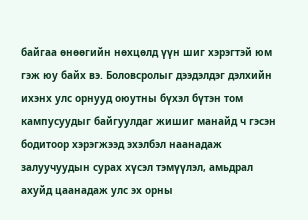байгаа өнөөгийн нөхцөлд үүн шиг хэрэгтэй юм гэж юу байх вэ. Боловсролыг дээдэлдэг дэлхийн ихэнх улс орнууд оюутны бүхэл бүтэн том кампусуудыг байгуулдаг жишиг манайд ч гэсэн бодитоор хэрэгжээд эхэлбэл наанадаж залуучуудын сурах хүсэл тэмүүлэл, амьдрал ахуйд цаанадаж улс эх орны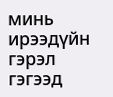минь ирээдүйн гэрэл гэгээд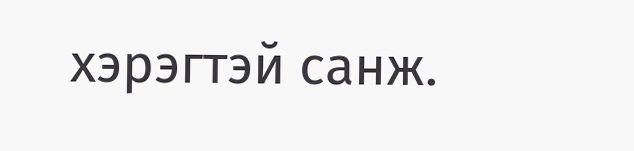хэрэгтэй санж.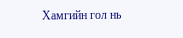Хамгийн гол нь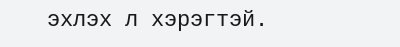эхлэх л хэрэгтэй.